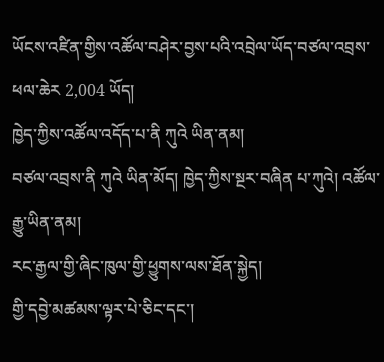ཡོངས་འཛིན་གྱིས་འཚོལ་བཤེར་བྱས་པའི་འབྲེལ་ཡོད་བཙལ་འབྲས་ཕལ་ཆེར 2,004 ཡོད།
ཁྱེད་ཀྱིས་འཚོལ་འདོད་པ་ནི ཀུའེ ཡིན་ནམ།
བཙལ་འབྲས་ནི ཀུའེ ཡིན་མོད། ཁྱེད་ཀྱིས་སྔར་བཞིན པ་ཀུའེ། འཚོལ་རྒྱུ་ཡིན་ནམ།
རང་རྒྱལ་གྱི་ཞིང་ཁུལ་གྱི་ཕྱུགས་ལས་ཐོན་སྐྱེད།
གྱི་དབྱེ་མཚམས་ལྟར་པེ་ཅིང་དང་།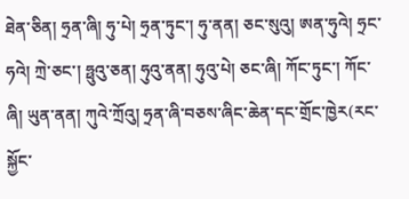ཐེན་ཅིན། ཧྲན་ཞི། ཧུ་པེ། ཧྲན་ཏུང་། ཧུ་ནན། ཅང་སུའུ། ཨན་ཧུའེ། ཧྲང་ཧའེ། ཀྲེ་ཅང་། ཧྥུའུ་ཅན། ཧུའུ་ནན། ཧུའུ་པེ། ཅང་ཞི། ཀོང་ཏུང་། ཀོང་ཞི། ཡུན་ནན། ཀུའེ་ཀྲོའུ། ཧྲན་ཞི་བཅས་ཞིང་ཆེན་དང་གྲོང་ཁྱེར(རང་སྐྱོང་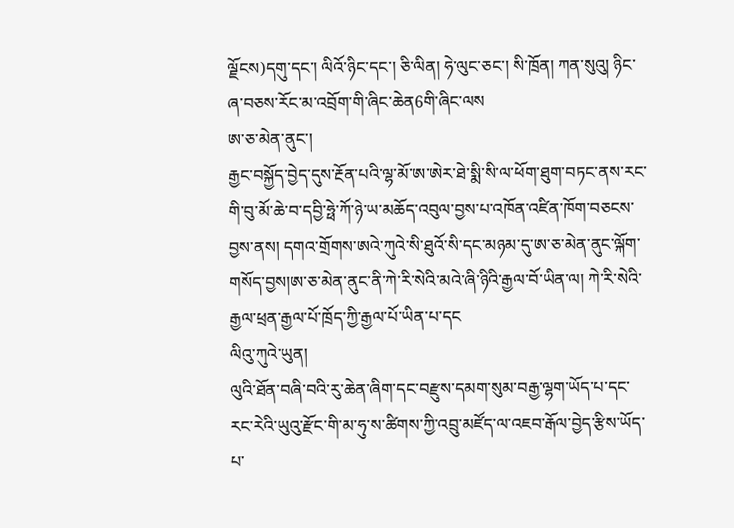ལྗོངས)དགུ་དང་། ལིའོ་ཉིང་དང་། ཅི་ལིན། ཧེ་ལུང་ཅང་། སི་ཁྲོན། ཀན་སུའུ། ཉིང་ཞ་བཅས་རོང་མ་འབྲོག་གི་ཞིང་ཆེན6གི་ཞིང་ལས
ཨ་ཅ་མེན་ནུང་།
རྒྱང་བསྐྱོད་བྱེད་དུས་རྔོན་པའི་ལྷ་མོ་ཨ་ཨེར་ཐེ་སྨི་སི་ལ་ཕོག་ཐུག་བཏང་ནས་རང་གི་བུ་མོ་ཆེ་བ་དབྱི་ཧྥེ་ཀོ་ཉེ་ཡ་མཆོད་འབུལ་བྱས་པ་འཁོན་འཛིན་ཁོག་བཅངས་བྱས་ནས། དགའ་གྲོགས་ཨའེ་ཀུའེ་སི་ཐུའོ་སི་དང་མཉམ་དུ་ཨ་ཅ་མེན་ནུང་ལྐོག་གསོད་བྱས།ཨ་ཅ་མེན་ནུང་ནི་ཀེ་རི་སེའི་མའེ་ཞི་ཉིའི་རྒྱལ་བོ་ཡིན་ལ། ཀེ་རི་སེའི་རྒྱལ་ཕྲན་རྒྱལ་པོ་ཁྲོད་ཀྱི་རྒྱལ་པོ་ཡིན་པ་དང
ལིའུ་ཀུའེ་ཡུན།
ལུའི་ཐོན་བཞི་བའི་རུ་ཆེན་ཞིག་དང་བརྫུས་དམག་སུམ་བརྒྱ་ལྷག་ཡོད་པ་དང་རང་རེའི་ཡུའུ་རྫོང་གི་མ་ཧུ་ས་ཚིགས་ཀྱི་འབྲུ་མཛོད་ལ་འཇབ་རྒོལ་བྱེད་རྩིས་ཡོད་པ་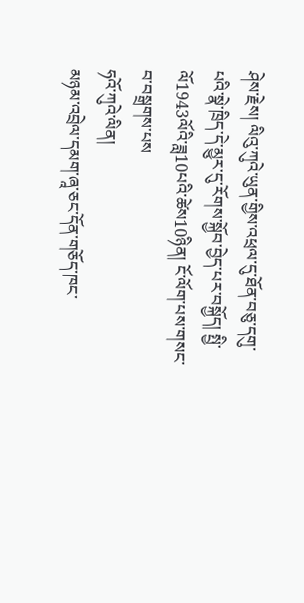ཤེས་རྗེས། ལིའུ་ཀུའེ་ཡུན་གྱིས་འཕྲལ་དུ་ཐོན་བཅུ་དགུ་པའི་སྣེ་ཁྲིད་དེ་མྱུར་དུ་རོགས་སྐྱོབ་བྱེད་པར་བསྐྱོད། སྤྱི་ལོ1943ལོའི་ཟླ10པའི་ཚེས10ཉིན། ངོ་ལོག་པས་གསང་བ་བསྒྲགས་པས
ཧའོ་ཀུའེ་ལིན།
མཉམ་འབྲེལ་དམག་ཞཱ་ཅང་དོན་གཅོད་ཁང་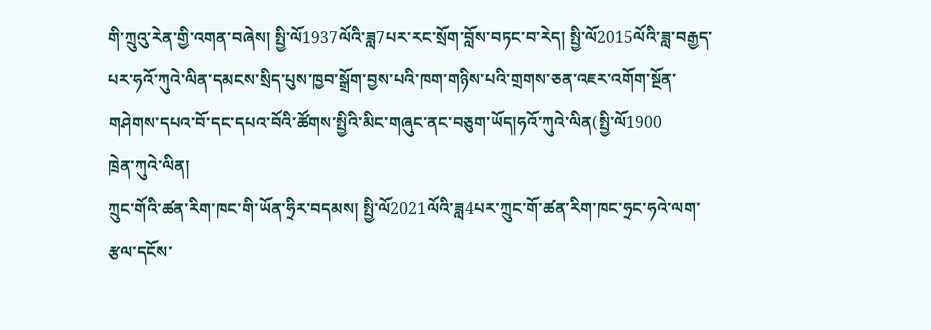གི་ཀྲུའུ་རེན་གྱི་འགན་བཞེས། སྤྱི་ལོ1937ལོའི་ཟླ7པར་རང་སྲོག་བློས་བཏང་བ་རེད། སྤྱི་ལོ2015ལོའི་ཟླ་བརྒྱད་པར་ཧའོ་ཀུའེ་ལིན་དམངས་སྲིད་པུས་ཁྱབ་སྒྲོག་བྱས་པའི་ཁག་གཉིས་པའི་གྲགས་ཅན་འཇར་འགོག་སྔོན་གཤེགས་དཔའ་བོ་དང་དཔའ་བོའི་ཚོགས་སྤྱིའི་མིང་གཞུང་ནང་བཅུག་ཡོད།ཧའོ་ཀུའེ་ལིན(སྤྱི་ལོ1900
ཁྲེན་ཀུའེ་ལིན།
ཀྲུང་གོའི་ཚན་རིག་ཁང་གི་ཡོན་ཧྲིར་བདམས། སྤྱི་ལོ2021ལོའི་ཟླ4པར་ཀྲུང་གོ་ཚན་རིག་ཁང་ཧྲང་ཧའེ་ལག་རྩལ་དངོས་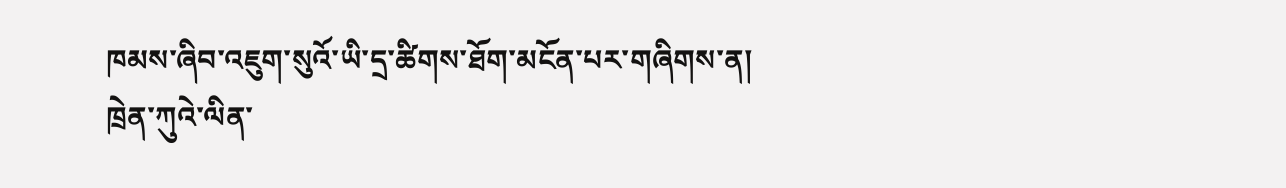ཁམས་ཞིབ་འཇུག་སུའོ་ཡི་དྲ་ཚིགས་ཐོག་མངོན་པར་གཞིགས་ན། ཁྲེན་ཀུའེ་ལིན་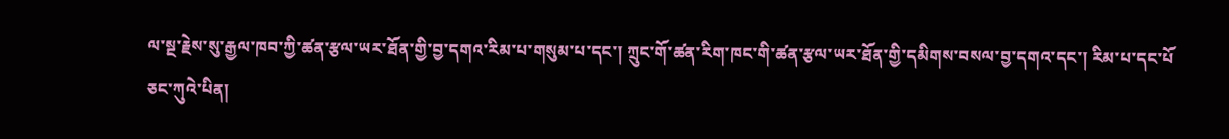ལ་སྔ་རྗེས་སུ་རྒྱལ་ཁབ་ཀྱི་ཚན་རྩལ་ཡར་ཐོན་གྱི་བྱ་དགའ་རིམ་པ་གསུམ་པ་དང་། ཀྲུང་གོ་ཚན་རིག་ཁང་གི་ཚན་རྩལ་ཡར་ཐོན་གྱི་དམིགས་བསལ་བྱ་དགའ་དང་། རིམ་པ་དང་པོ
ཅང་ཀུའེ་པིན།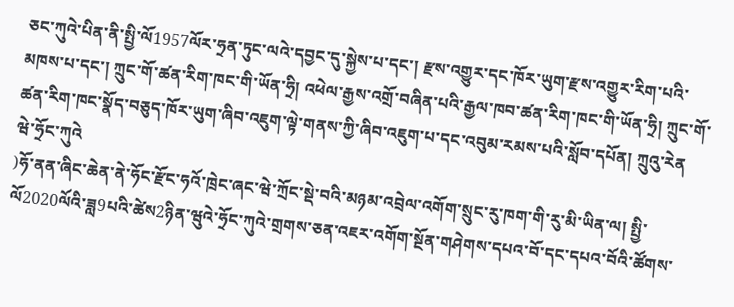ཅང་ཀུའེ་པིན་ནི་སྤྱི་ལོ1957ལོར་ཧྲན་ཏུང་ལའེ་དབྱང་དུ་སྐྱེས་པ་དང་། རྫས་འགྱུར་དང་ཁོར་ཡུག་རྫས་འགྱུར་རིག་པའི་མཁས་པ་དང་། ཀྲུང་གོ་ཚན་རིག་ཁང་གི་ཡོན་ཧྲི། འཕེལ་རྒྱས་འགྲོ་བཞིན་པའི་རྒྱལ་ཁབ་ཚན་རིག་ཁང་གི་ཡོན་ཧྲི། ཀྲུང་གོ་ཚན་རིག་ཁང་སྣོད་བཅུད་ཁོར་ཡུག་ཞིབ་འཇུག་ལྟེ་གནས་ཀྱི་ཞིབ་འཇུག་པ་དང་འབུམ་རམས་པའི་སློབ་དཔོན། ཀྲུའུ་རེན
ཝེ་ཧྲོང་ཀུའེ
)ཧོ་ནན་ཞིང་ཆེན་ནེ་ཧོང་རྫོང་ཧའོ་ཁྲེང་ཞང་ཝེ་ཀྲོང་སྡེ་བའི་མཉམ་འབྲེལ་འགོག་སྲུང་རུ་ཁག་གི་རུ་མི་ཡིན་ལ། སྤྱི་ལོ2020ལོའི་ཟླ9པའི་ཚེས2ཉིན་ཝུའེ་ཧྲོང་ཀུའེ་གྲགས་ཅན་འཇར་འགོག་སྔོན་གཤེགས་དཔའ་བོ་དང་དཔའ་བོའི་ཚོགས་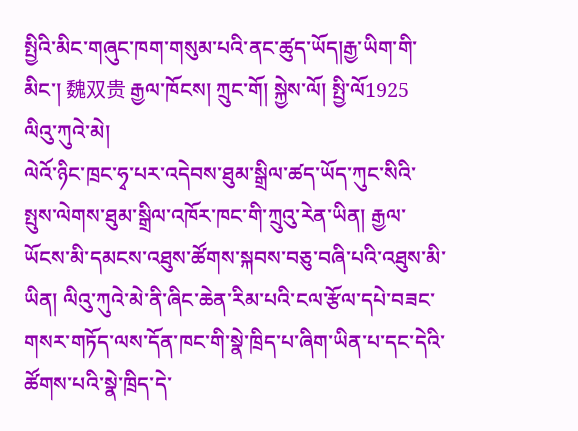སྤྱིའི་མིང་གཞུང་ཁག་གསུམ་པའི་ནང་ཚུད་ཡོད།རྒྱ་ཡིག་གི་མིང་། 魏双贵 རྒྱལ་ཁོངས། ཀྲུང་གོ། སྐྱེས་ལོ། སྤྱི་ལོ1925
ལིའུ་ཀུའེ་མེ།
ལེའོ་ཉིང་ཁྲང་ཧྭ་པར་འདེབས་ཐུམ་སྒྲིལ་ཚད་ཡོད་ཀུང་སིའི་སྤུས་ལེགས་ཐུམ་སྒྲིལ་འཁོར་ཁང་གི་ཀྲུའུ་རེན་ཡིན། རྒྱལ་ཡོངས་མི་དམངས་འཐུས་ཚོགས་སྐབས་བཅུ་བཞི་པའི་འཐུས་མི་ཡིན། ལིའུ་ཀུའེ་མེ་ནི་ཞིང་ཆེན་རིམ་པའི་ངལ་རྩོལ་དཔེ་བཟང་གསར་གཏོད་ལས་དོན་ཁང་གི་སྣེ་ཁྲིད་པ་ཞིག་ཡིན་པ་དང་དེའི་ཚོགས་པའི་སྣེ་ཁྲིད་དེ་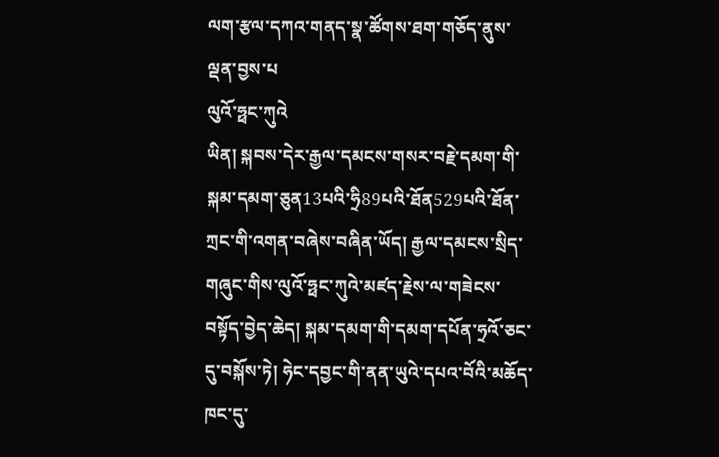ལག་རྩལ་དཀའ་གནད་སྣ་ཚོགས་ཐག་གཅོད་ནུས་ལྡན་བྱས་པ
ལུའོ་ཧྥང་ཀུའེ
ཡིན། སྐབས་དེར་རྒྱལ་དམངས་གསར་བརྗེ་དམག་གི་སྐམ་དམག་ཅུན13པའི་ཧྲི89པའི་ཐོན529པའི་ཐོན་ཀྲང་གི་འགན་བཞེས་བཞིན་ཡོད། རྒྱལ་དམངས་སྲིད་གཞུང་གིས་ལུའོ་ཧྥང་ཀུའེ་མཛད་རྗེས་ལ་གཟེངས་བསྟོད་བྱེད་ཆེད། སྐམ་དམག་གི་དམག་དཔོན་ཧྲའོ་ཅང་དུ་བསྐོས་ཏེ། ཧེང་དབྱང་གི་ནན་ཡུའེ་དཔའ་བོའི་མཆོད་ཁང་དུ་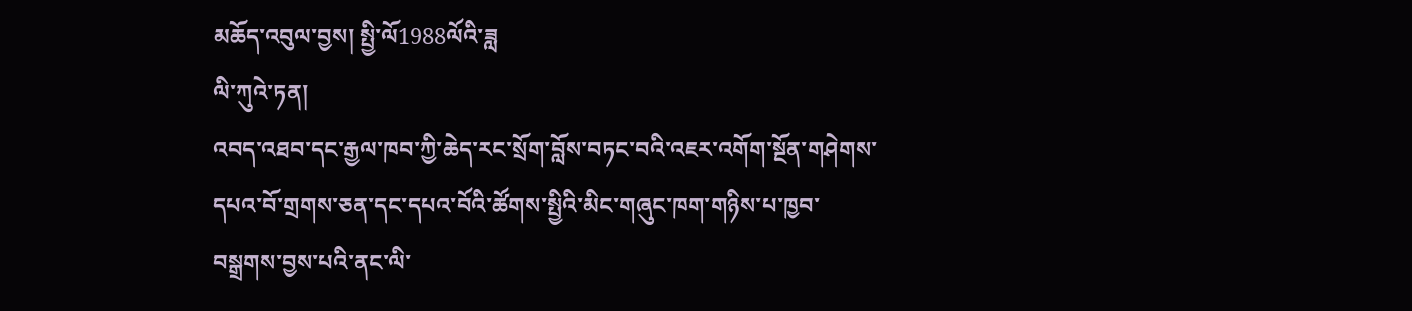མཆོད་འབུལ་བྱས། སྤྱི་ལོ1988ལོའི་ཟླ
ལི་ཀུའེ་ཏན།
འབད་འཐབ་དང་རྒྱལ་ཁབ་ཀྱི་ཆེད་རང་སྲོག་བློས་བཏང་བའི་འཇར་འགོག་སྔོན་གཤེགས་དཔའ་བོ་གྲགས་ཅན་དང་དཔའ་བོའི་ཚོགས་སྤྱིའི་མིང་གཞུང་ཁག་གཉིས་པ་ཁྱབ་བསྒྲགས་བྱས་པའི་ནང་ལི་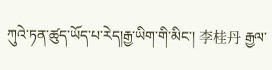ཀུའེ་ཏན་ཚུད་ཡོད་པ་རེད།རྒྱ་ཡིག་གི་མིང་། 李桂丹 རྒྱལ་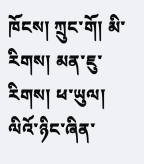ཁོངས། ཀྲུང་གོ། མི་རིགས། མན་ཇུ་རིགས། ཕ་ཡུལ། ལིའོ་ཉིང་ཞིན་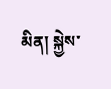མིན། སྐྱེས་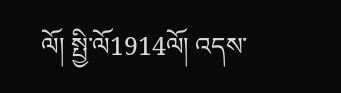ལོ། སྤྱི་ལོ1914ལོ། འདས་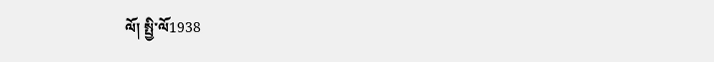ལོ། སྤྱི་ལོ1938